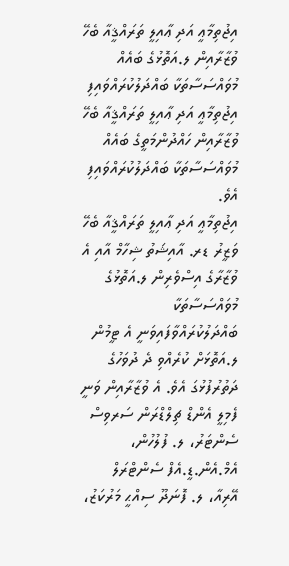އިޖުތިމާޢީ އަދި ޢާއިލީ ތަރައްޤީއާ ބެހޭ ވުޒާރާއިން ލ.އަތޮޅުގެ ބައެއް މުވައްސަސާތަކާ ބައްދަލުކުރައްވައިފި
އިޖުތިމާޢީ އަދި ޢާއިލީ ތަރައްޤީއާ ބެހޭ ވުޒާރާއިން ހައްދުންމަތީގެ ބައެއް މުވައްސަސާތަކާ ބައްދަލުކުރައްވައިފި އެވެ.
އިޖުތިމާޢީ އަދި ޢާއިލީ ތަރައްޤީއާ ބެހޭ ވަޒީރު ޑރ. އާއިޝަތު ޝިހާމް އާއި އެ ވުޒާރާގެ އިސްވެރިން ލ.އަތޮޅުގެ މުވައްސަސާތަކާ ބައްދަލުކުރައްވާފައިވަނީ އެ ޓީމުން ލ.އަތޮޅަށް ކުރެއްވި ދެ ދުވަހުގެ ދަތުރުފުޅުގަ އެވެ. އެ ވުޒާރާއިން ވަނީ ފެމިލީ އެންޑް ޗިލްޑްރަން ސަރވިސް ސެންޓަރު، ލ. ފުލުހުން، އެމް.އެން.ޑީ.އެފް ސެންޓްރަލް އޭރިއާ، ލ. ފޮނަދޫ ސިއްޙީ މަރުކަޒު،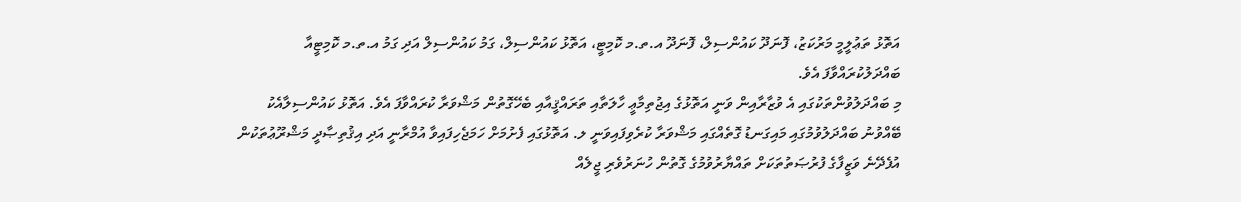އަތޮޅު ތަޢުލީމީ މަރުކަޒު، ފޮނަދޫ ކައުންސިލް، ފޮނަދޫ އ.ތ.މ ކޮމިޓީ، އަތޮޅު ކައުންސިލް، ގަމު ކައުންސިލް އަދި ގަމު އ.ތ.މ ކޮމިޓީއާ ބައްދަލުކުރައްވާފަ އެވެ.
މި ބައްދަލުވުންތަކުގައި އެ ވުޒާރާއިން ވަނީ އަތޮޅުގެ އިޖުތިމާޢީ ހާލަތާއި ތަރައްޤީއާއި ބެހޭގޮތުން މަޝްވަރާ ކުރައްވާފަ އެވެ. އަތޮޅު ކައުންސިލާއެކު ބޭއްވުނު ބައްދަލުވުމުގައި މައިގަނޑު ގޮތެއްގައި މަޝްވަރާ ކުރެވިފައިވަނީ ލ. އަތޮޅުގައި ފެށުމަށް ހަމަޖެހިފައިވާ އުމްރާނީ އަދި އިޤުތިޞާދީ މަޝްރޫޢުތަކުން އުފެދޭނެ ވަޒީފާގެ ފުރުޞަތުތަކަށް ތައްޔާރުވުމުގެ ގޮތުން ހުނަރުވެރި ޖީލެއް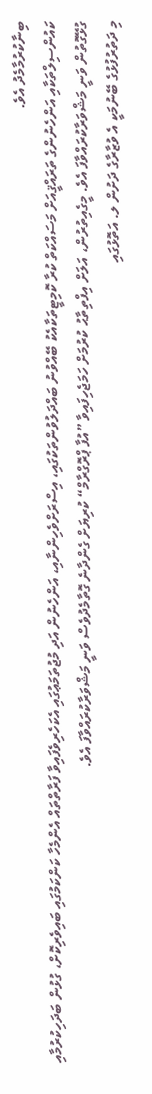ބިނާކުރުމާމެދު އެވެ.
ކައުންސިލްތަކާއި އަންހެނުންގެ ތަރައްޤީއަށް މަސައްކަތް ކުރާ ކޮމިޓީތަކާއެކު ބޭއްވުނު ބައްދަލުވުންތަކުގައި، އިސްރަށްވެހިންނާއި، އަންހެނުން އަދި މުޖުތަމަޢުގައި އެކަހެރިވެފައިވާ ފަރާތްތައް އެންމެހާ ކަންކަމުގައި ބައިވެރިކޮށް، ގުޅުން ބަދަހިކުރުމާއި ގުޅޭގޮތުން ވަނީ މަޝްވަރާކުރައްވާފަ އެވެ. މީގެއިތުރުން، އަލަށް އިފްތިތާޙު ކުރުމަށް ހަމަޖެހިފައިވާ ”އުފާ ޕްރޮގްރާމް“ ކުރިޔަށް ގެންދާނެ ގޮތާމެދުވެސް ވަނީ މަޝްވަރާކުރައްވާފަ އެވެ.
މި ދަތުރުފުޅުގެ ބޭނުމަކީ އެ ވުޒާރާގެ ދަށުން ލ. އަތޮޅުގައި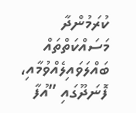ކުރަމުންދާ މަސައްކަތްތައް ބައްލަވައިލެއްވުމާއި، ފޮނަދޫގައި ”އުފާ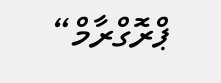ޕްރޮގްރާމް“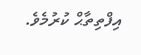އިފްތިތާޙް ކުރުމެވެ.